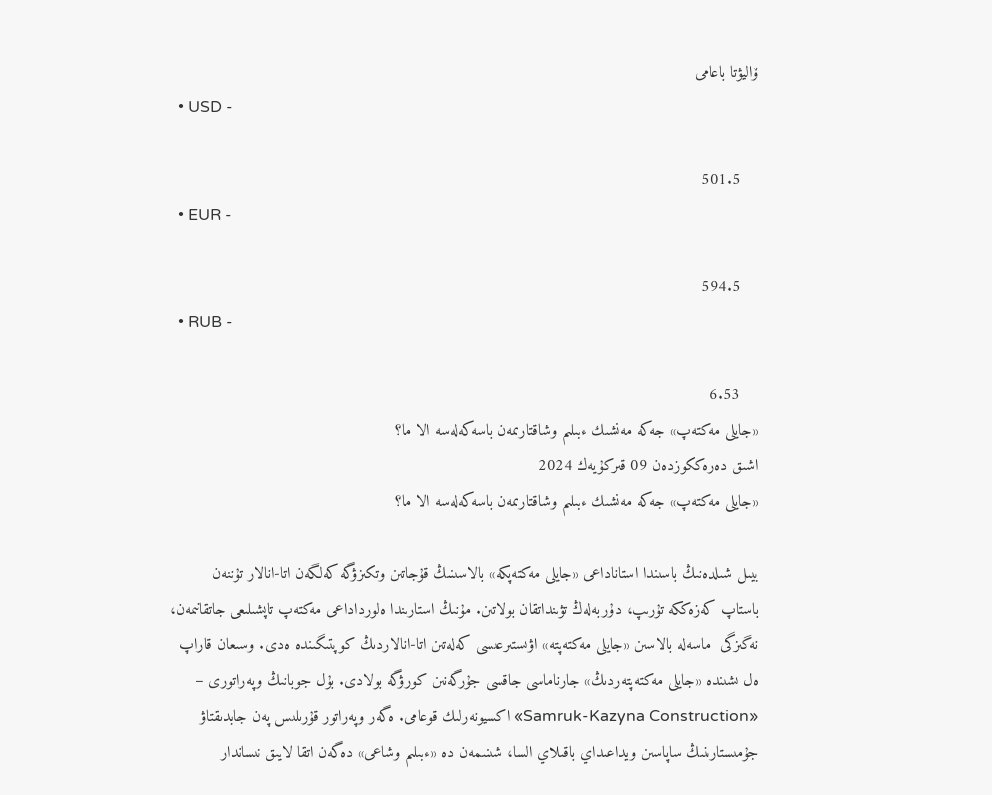ۆاليۋتا باعامى
  • USD -

    501.5
  • EUR -

    594.5
  • RUB -

    6.53
«جايلى مەكتەپ» جەكە مەنشىك ءبىلىم وشاقتارىمەن باسەكەلەسە الا ما؟
اشىق دەرەككوزدەن 09 قىركۇيەك 2024
«جايلى مەكتەپ» جەكە مەنشىك ءبىلىم وشاقتارىمەن باسەكەلەسە الا ما؟

بيىل شىلدەنىڭ باسىندا استاناداعى «جايلى مەكتەپكە» بالاسىنىڭ قۇجاتىن وتكىزۋگە كەلگەن اتا-انالار تۇننەن باستاپ كەزەككە تۇرىپ، دۇربەلەڭ تۋىنداتقان بولاتىن. مۇنىڭ استارىندا ەلورداداعى مەكتەپ تاپشىلىعى جاتقانىمەن، نەگىزگى  ماسەلە بالاسىن «جايلى مەكتەپتە» اۋىستىرعىسى كەلەتىن اتا-انالاردىڭ كوپتىگىندە ەدى. وسىعان قاراپ ەل ىشىندە «جايلى مەكتەپتەردىڭ» جارناماسى جاقسى جۇرگەنىن كورۋگە بولادى. بۇل جوبانىڭ وپەراتورى – «Samruk-Kazyna Construction» اكسيونەرلىك قوعامى. ەگەر وپەراتور قۇرىلىس پەن جابدىقتاۋ جۇمىستارىنىڭ ساپاسىن ويداعىداي باقىلاي السا، شىنىمەن دە «ءبىلىم وشاعى» دەگەن اتقا لايىق نىساندار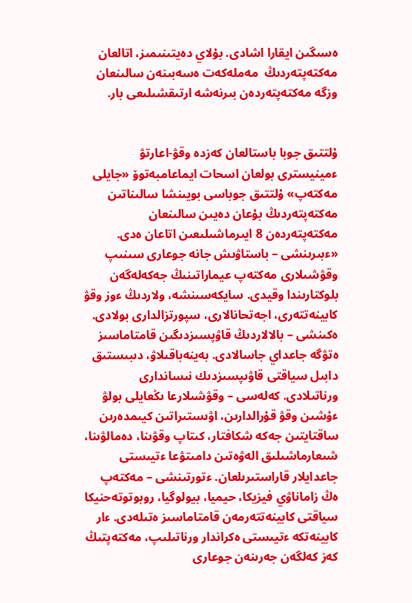ەسىگىن ايقارا اشادى. بۇلاي دەيتىنىمىز، اتالعان مەكتەپتەردىڭ  مەملەكەت ەسەبىنەن سالىنعان وزگە مەكتەپتەردەن بىرنەشە ارتىقشىلىعى بار.


ۇلتتىق جوبا باستالعان كەزدە وقۋ-اعارتۋ ءمينيسترى بولعان اسحات ايماعامبەتوۆ «جايلى مەكتەپ» ۇلتتىق جوباسى بويىنشا سالىناتىن مەكتەپتەردىڭ بۇعان دەيىن سالىنعان مەكتەپتەردەن 8 ايىرماشىلىعىن اتاعان ەدى.
«ءبىرىنشى – باستاۋىش جانە جوعارى سىنىپ وقۋشىلارى مەكتەپ عيماراتىنىڭ جەكەلەگەن بلوكتارىندا وقيدى. سايكەسىنشە، ولاردىڭ ءوز وقۋ كابينەتتەرى، اجەتحانالارى، سپورتزالدارى بولادى. ەكىنشى – بالالاردىڭ قاۋپسىزدىگىن قامتاماسىز ەتۋگە جاعداي جاسالادى. بەينەباقىلاۋ، دىبىستىق دابىل سياقتى قاۋىپسىزدىك نىساندارى ورناتىلادى. كەلەسى – وقۋشىلارعا ىڭعايلى بولۋ ءۇشىن وقۋ قۇرالدارىن، اۋىستىراتىن كيىمدەرىن ساقتايتىن جەكە شكافتار، كىتاپ وقۋىنا، دەمالۋىنا، شىعارماشىلىق الەۋەتىن دامىتۋعا ءتيىستى جاعدايلار قاراستىرىلعان. ءتورتىنشى – مەكتەپ ەڭ زاماناۋي فيزيكا، حيميا، بيولوگيا، روبوتوتەحنيكا سياقتى كابينەتتەرمەن قامتاماسىز ەتىلەدى. ءار كابينەتكە ءتيىستى ەكراندار ورناتىلىپ، مەكتەپتىڭ كەز كەلگەن جەرىنەن جوعارى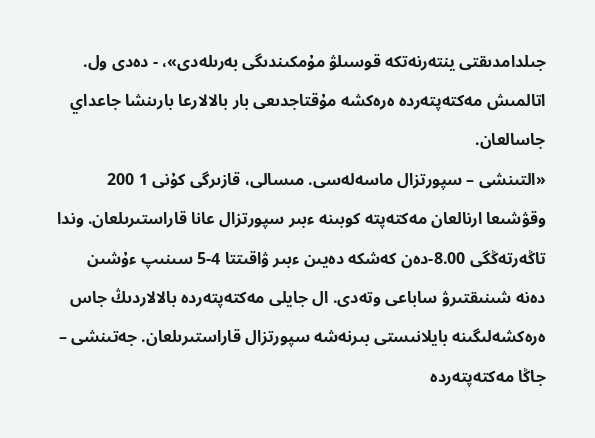جىلدامدىقتى ينتەرنەتكە قوسىلۋ مۇمكىندىگى بەرىلەدى»، - دەدى ول.
اتالمىش مەكتەپتەردە ەرەكشە مۇقتاجدىعى بار بالالارعا بارىنشا جاعداي جاسالعان.
«التىنشى – سپورتزال ماسەلەسى. مىسالى، قازىرگى كۇنى 1 200 وقۋشىعا ارنالعان مەكتەپتە كوبىنە ءبىر سپورتزال عانا قاراستىرىلعان. وندا تاڭەرتەڭگى 8.00-دەن كەشكە دەيىن ءبىر ۋاقىتتا 4-5 سىنىپ ءۇشىن دەنە شىنىقتىرۋ ساباعى وتەدى. ال جايلى مەكتەپتەردە بالالاردىڭ جاس ەرەكشەلىگىنە بايلانىستى بىرنەشە سپورتزال قاراستىرىلعان. جەتىنشى – جاڭا مەكتەپتەردە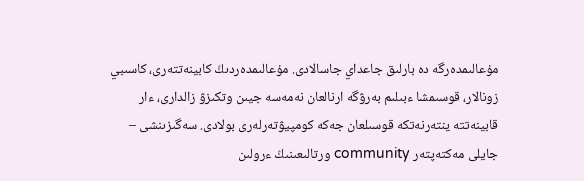مۇعالىمدەرگە دە بارلىق جاعداي جاسالادى. مۇعالىمدەردىڭ كابينەتتەرى، كاسىبي زونالار، قوسىمشا ءبىلىم بەرۋگە ارنالعان نەمەسە جيىن وتكىزۋ زالدارى، ءار قابينەتتە ينتەرنەتكە قوسىلعان جەكە كومپيۋتەرلەرى بولادى. سەگىزىنشى – جايلى مەكتەپتەر community ورتالىعىنىڭ ءرولىن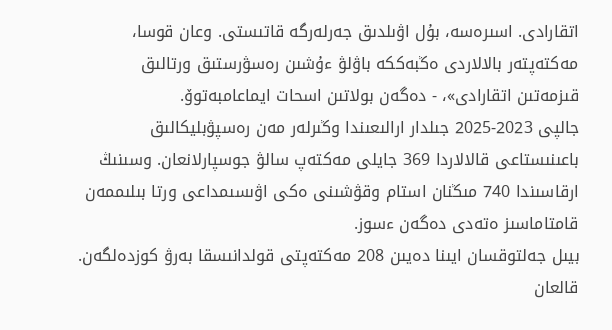اتقارادى. اسىرەسە، بۇل اۋىلدىق جەرلەرگە قاتىستى. وعان قوسا، مەكتەپتەر بالالاردى ەڭبەككە باۋلۋ ءۇشىن رەسۋرستىق ورتالىق قىزمەتىن اتقارادى»، - دەگەن بولاتىن اسحات ايماعامبەتوۆ.
جالپى 2023-2025 جىلدار ارالىعىندا وڭىرلەر مەن رەسپۋبليكالىق باعىنىستاعى قالالاردا 369 جايلى مەكتەپ سالۋ جوسپارلانعان. وسىنىڭ ارقاسىندا 740 مىڭنان استام وقۋشىنى ەكى اۋىسىمداعى ورتا بىلىممەن قامتاماسىز ەتەدى دەگەن ءسوز.
بيىل جەلتوقسان ايىنا دەيىن 208 مەكتەپتى قولدانىسقا بەرۋ كوزدەلگەن. قالعان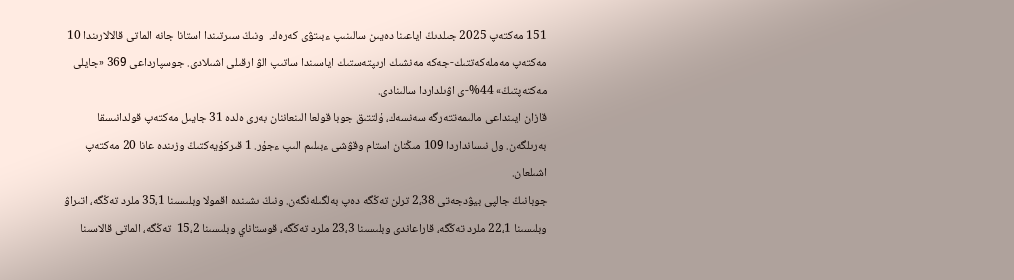151 مەكتەپ 2025 جىلدىڭ اياعىنا دەيىن سالىنىپ ءبىتۋى كەرەك.  ونىڭ سىرتىندا استانا جانە الماتى قالالارىندا 10 مەكتەپ مەملەكەتتىك-جەكە مەنشىك ارىپتەستىك اياسىندا ساتىپ الۋ ارقىلى اشىلادى. جوسپارداعى 369 «جايلى مەكتەپتىڭ» 44%-ى اۋىلداردا سالىنادى.
قازان ايىنداعى مالىمەتتەرگە سەنسەك، ۇلتتىق جوبا قولعا الىنعاننان بەرى ەلدە 31 جايىل مەكتەپ قولدانىسقا بەرىلگەن. ول نىسانداردا 109 مىڭنان استام وقۋشى ءبىلىم الىپ ءجۇر. 1 قىركۇيەكتىڭ وزىندە عانا 20 مەكتەپ اشىلعان.
جوبانىڭ جالپى بيۋدجەتى 2،38 ترلن تەڭگە دەپ بەلگىلەنگەن. ونىڭ ىشىندە اقمولا وبلىسىنا 35،1 ملرد تەڭگە، اتىراۋ وبلىسىنا 22،1 ملرد تەڭگە، قاراعاندى وبلىسىنا 23،3 ملرد تەڭگە، قوستاناي وبلىسىنا 15،2  تەڭگە، الماتى قالاسىنا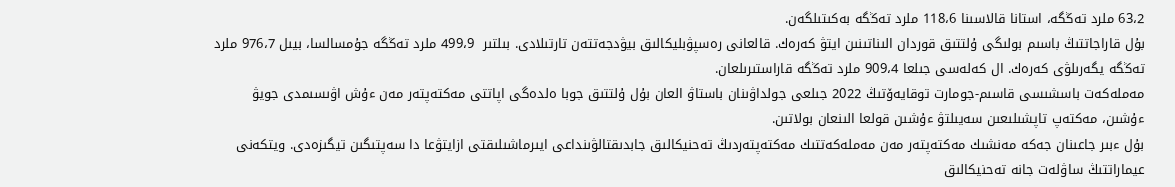63،2 ملرد تەڭگە، استانا قالاسىنا 118،6 ملرد تەڭگە بەكىتىلگەن.
بۇل قاراجاتتىڭ باسىم بولىگى ۇلتتىق قوردان الىناتىنىن ايتۋ كەرەك. قالعانى رەسپۋبليكالىق بيۋدجەتتەن تارتىلادى. بىلتىر  499،9 ملرد تەڭگە جۇمسالسا، بيىل 976،7 ملرد تەڭگە يگەرىلۋى كەرەك. ال كەلەسى جىلعا 909،4 ملرد تەڭگە قاراستىرىلعان.
مەملەكەت باسشىسى قاسىم-جومارت توقايەۆتىڭ 2022 جىلعى جولداۋىنان باستاۋ العان بۇل ۇلتتىق جوبا ەلدەگى اپاتتى مەكتەپتەر مەن ءۇش اۋىسىمدى جويۋ ءۇشىن، مەكتەپ تاپشىلىعىن سەيىلتۋ ءۇشىن قولعا الىنعان بولاتىن.
بۇل ءبىر جاعىنان جەكە مەنشىك مەكتەپتەر مەن مەملەكەتتىك مەكتەپتەردىڭ تەحنيكالىق جابدىقتالۋىنداعى ايىرماشىلىقتى ازايتۋعا دا سەپتىگىن تيگىزەدى. ويتكەنى عيماراتتىڭ ساۋلەت جانە تەحنيكالىق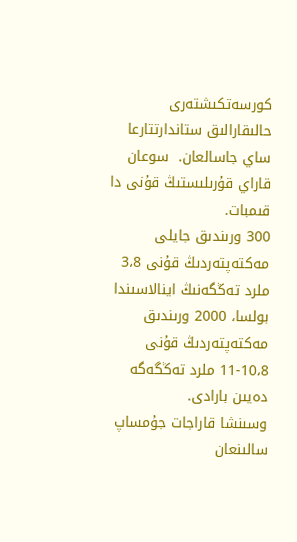كورسەتكىشتەرى حالىقارالىق ستاندارتتارعا ساي جاسالعان.  سوعان قاراي قۇرىلىستىڭ قۇنى دا قىمبات.
300 ورىندىق جايلى مەكتەپتەردىڭ قۇنى 3،8 ملرد تەڭگەنىڭ اينالاسىندا بولسا، 2000 ورىندىق مەكتەپتەردىڭ قۇنى 10،8-11 ملرد تەڭگەگە دەيىن بارادى.
وسىنشا قاراجات جۇمساپ سالىنعان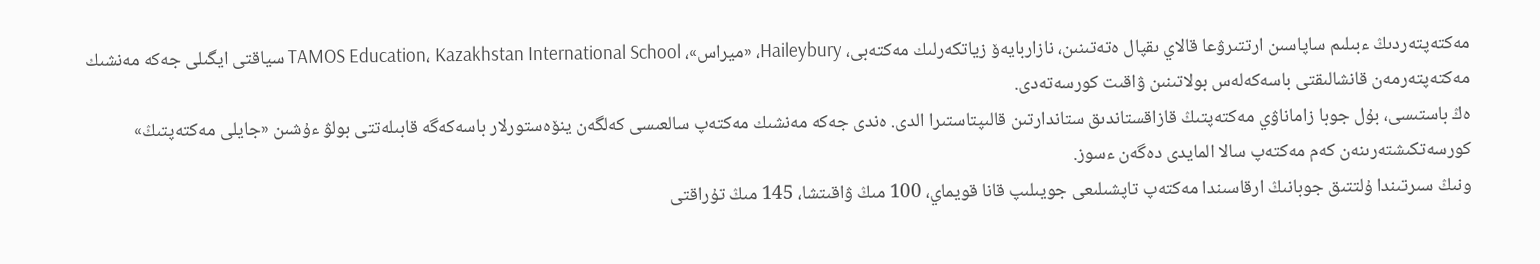مەكتەپتەردىڭ ءبىلىم ساپاسىن ارتتىرۋعا قالاي ىقپال ەتەتىنىن، نازاربايەۆ زياتكەرلىك مەكتەبى، Haileybury، «ميراس»، TAMOS Education، Kazakhstan International School سياقتى ايگىلى جەكە مەنشىك مەكتەپتەرمەن قانشالىقتى باسەكەلەس بولاتىنىن ۋاقىت كورسەتەدى.
ەڭ باستىسى، بۇل جوبا زاماناۋي مەكتەپتىڭ قازاقستاندىق ستاندارتىن قالىپتاستىرا الدى. ەندى جەكە مەنشىك مەكتەپ سالعىسى كەلگەن ينۆەستورلار باسەكەگە قابىلەتتى بولۋ ءۇشىن «جايلى مەكتەپتىڭ» كورسەتكىشتەرىنەن كەم مەكتەپ سالا المايدى دەگەن ءسوز.
ونىڭ سىرتىندا ۇلتتىق جوبانىڭ ارقاسىندا مەكتەپ تاپشىلىعى جويىلىپ قانا قويماي، 100 مىڭ ۋاقىتشا، 145 مىڭ تۇراقتى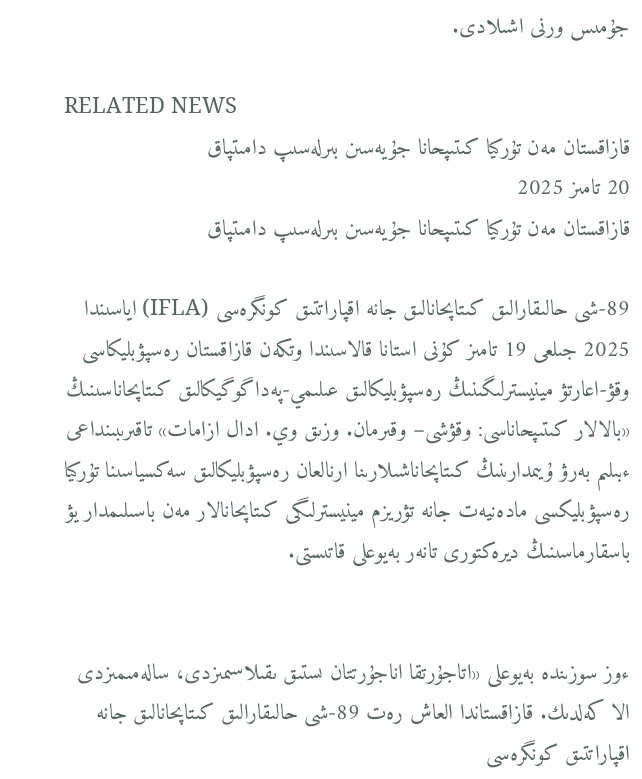جۇمىس ورنى اشىلادى.

RELATED NEWS
قازاقستان مەن تۇركيا كىتىپحانا جۇيەسىن بىرلەسىپ دامىتپاق
20 تامىز 2025
قازاقستان مەن تۇركيا كىتىپحانا جۇيەسىن بىرلەسىپ دامىتپاق

89-شى حالىقارالىق كىتاپحانالىق جانە اقپاراتتىق كونگرەسى (IFLA) اياسىندا 2025 جىلعى 19 تامىز كۇنى استانا قالاسىندا وتكەن قازاقستان رەسپۋبليكاسى وقۋ-اعارتۋ مينيسترلىگىنىڭ رەسپۋبليكالىق عىلىمي-پەداگوگيكالىق كىتاپحاناسىنىڭ «بالالار كىتىپحاناسى: وقۋشى– وقىرمان. وزىق وي. ادال ازامات» تاقىرىبىنداعى ءبىلىم بەرۋ ۇيىمدارىنىڭ كىتاپحاناشىلارىنا ارنالعان رەسپۋبليكالىق سەكسياسىنا تۇركيا رەسپۋبليكسى مادەنيەت جانە تۋريزم مينيسترلىگى كىتاپحانالار مەن باسىلىمدار يۋ باسقارماسىنىڭ ديرەكتورى تانەر بەيوعلى قاتىستى.


ءوز سوزىندە بەيوعلى «اتاجۇرتقا اناجۇرتتان ىستىق ىقىلاسىمىزدى، سالەمىمىزدى الا كەلدىك. قازاقستاندا العاش رەت 89-شى حالىقارالىق كىتاپحانالىق جانە اقپاراتتىق كونگرەسى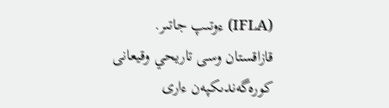(IFLA) ءوتىپ جاتىر. قازاقستان وسى تاريحي وقيعانى كورەگەندىكپەن ءارى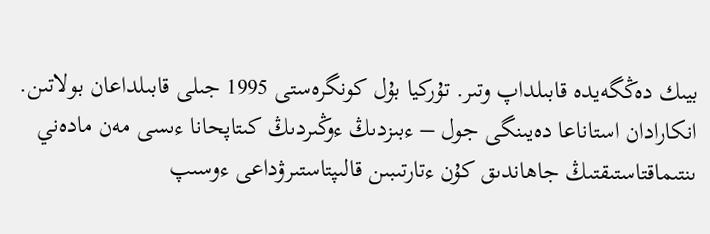بيىك دەڭگەيدە قابىلداپ وتىر. تۇركيا بۇل كونگرەستى 1995 جىلى قابىلداعان بولاتىن. انكارادان استاناعا دەيىنگى جول – ءبىزدىڭ ءوڭىردىڭ كىتاپحانا ءىسى مەن مادەني ىنتىماقتاستىقتىڭ جاھاندىق كۇن ءتارتىبىن قالىپتاستىرۋداعى ءوسىپ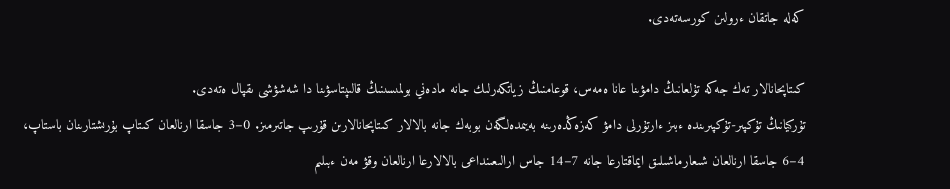كەلە جاتقان ءرولىن كورسەتەدى.

كىتاپحانالار تەك جەكە تۇلعانىڭ دامۋىنا عانا ەمەس، قوعامنىڭ زياتكەرلىك جانە مادەني بولمىسىنىڭ قالىپتاسۋىنا دا شەشۋشى ىقپال ەتەدى.
تۇركيانىڭ تۇكپىر-تۇكپىرىندە ءبىز ءارتۇرلى دامۋ كەزەڭدەرىنە بەيىمدەلگەن بوبەك جانە بالالار كىتاپحانالارىن قۇرىپ جاتىرمىز. 0–3 جاسقا ارنالعان كىتاپ بۇرىشتارىنان باستاپ، 4–6 جاسقا ارنالعان شىعارماشىلىق ايماقتارعا جانە 7–14 جاس ارالىعىنداعى بالالارعا ارنالعان وقۋ مەن ءبىلىم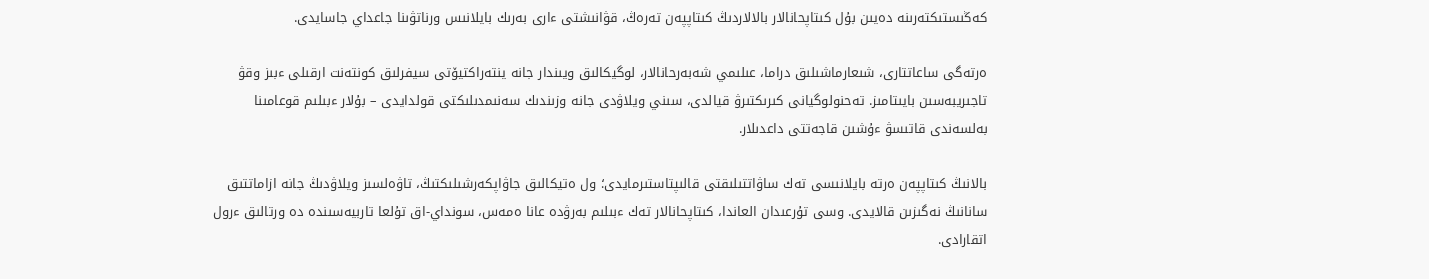كەڭىستىكتەرىنە دەيىن بۇل كىتاپحانالار بالالاردىڭ كىتاپپەن تەرەڭ، قۋانىشتى ءارى بەرىك بايلانىس ورناتۋىنا جاعداي جاسايدى.

ەرتەگى ساعاتتارى، شىعارماشىلىق دراما، عىلىمي شەبەرحانالار، لوگيكالىق ويىندار جانە ينتەراكتيۆتى سيفرلىق كونتەنت ارقىلى ءبىز وقۋ تاجىريبەسىن بايىتامىز. تەحنولوگيانى كىرىكتىرۋ قيالدى، سىني ويلاۋدى جانە وزىندىك سەنىمدىلىكتى قولدايدى – بۇلار ءبىلىم قوعامىنا بەلسەندى قاتىسۋ ءۇشىن قاجەتتى داعدىلار.

بالانىڭ كىتاپپەن ەرتە بايلانىسى تەك ساۋاتتىلىقتى قالىپتاستىرمايدى؛ ول ەتيكالىق جاۋاپكەرشىلىكتىڭ، تاۋەلسىز ويلاۋدىڭ جانە ازاماتتىق سانانىڭ نەگىزىن قالايدى. وسى تۇرعىدان العاندا، كىتاپحانالار تەك ءبىلىم بەرۋدە عانا ەمەس، سونداي-اق تۇلعا تاربيەسىندە دە ورتالىق ءرول اتقارادى.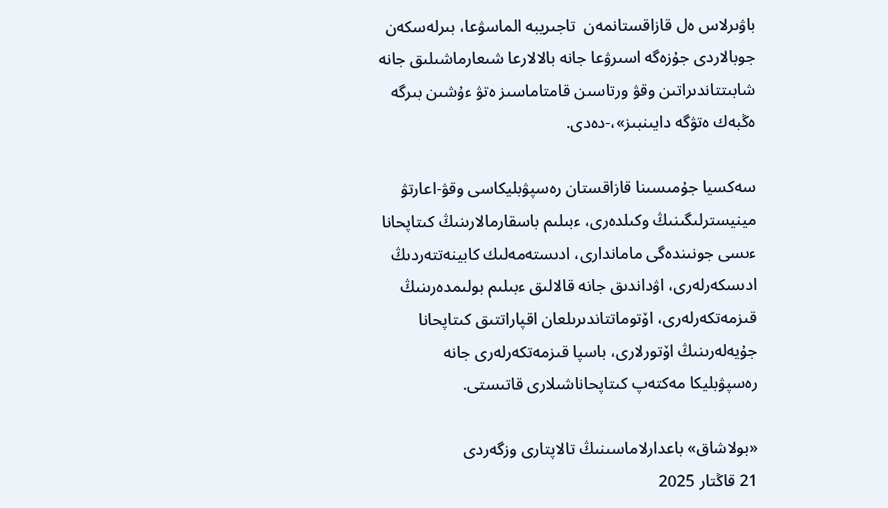باۋىرلاس ەل قازاقستانمەن  تاجىريبە الماسۋعا، بىرلەسكەن جوبالاردى جۇزەگە اسىرۋعا جانە بالالارعا شىعارماشىلىق جانە شابىتتاندىراتىن وقۋ ورتاسىن قامتاماسىز ەتۋ ءۇشىن بىرگە ەڭبەك ەتۋگە دايىنبىز»،-دەدى.

سەكسيا جۇمىسىنا قازاقستان رەسپۋبليكاسى وقۋ-اعارتۋ مينيسترلىگىنىڭ وكىلدەرى، ءبىلىم باسقارمالارىنىڭ كىتاپحانا ءىسى جونىندەگى ماماندارى، ادىستەمەلىك كابينەتتەردىڭ ادىسكەرلەرى، اۋداندىق جانە قالالىق ءبىلىم بولىمدەرىنىڭ قىزمەتكەرلەرى، اۆتوماتتاندىرىلعان اقپاراتتىق كىتاپحانا جۇيەلەرىنىڭ اۆتورلارى، باسپا قىزمەتكەرلەرى جانە رەسپۋبليكا مەكتەپ كىتاپحاناشىلارى قاتىستى.

«بولاشاق» باعدارلاماسىنىڭ تالاپتارى وزگەردى
21 قاڭتار 2025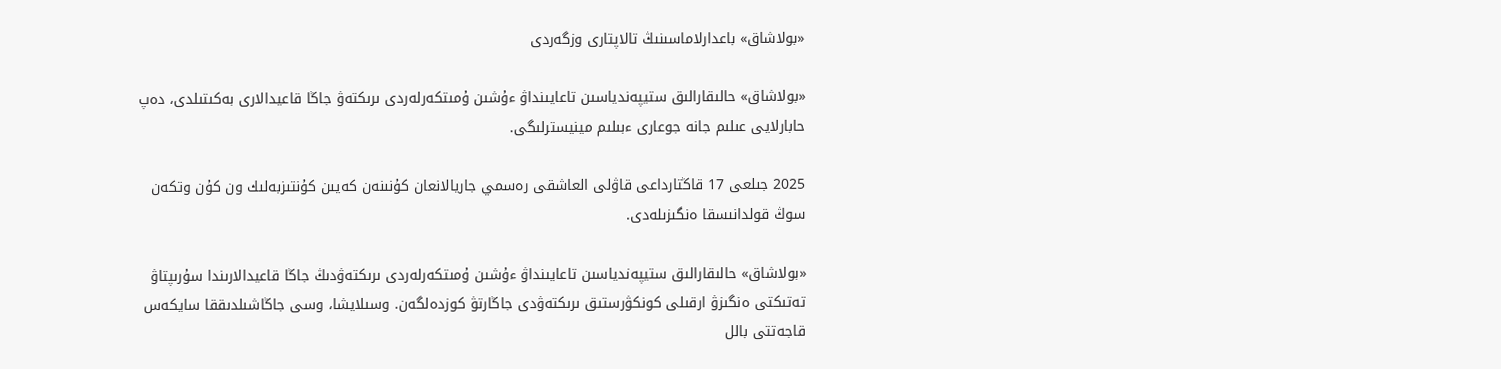«بولاشاق» باعدارلاماسىنىڭ تالاپتارى وزگەردى

«بولاشاق» حالىقارالىق ستيپەندياسىن تاعايىنداۋ ءۇشىن ۇمىتكەرلەردى ىرىكتەۋ جاڭا قاعيدالارى بەكىتىلدى، دەپ حابارلايى عىلىم جانە جوعارى ءبىلىم مينيسترلىگى.

2025 جىلعى 17 قاڭتارداعى قاۋلى العاشقى رەسمي جاريالانعان كۇنىنەن كەيىن كۇنتىزبەلىك ون كۇن وتكەن سوڭ قولدانىسقا ەنگىزىلەدى.

«بولاشاق» حالىقارالىق ستيپەندياسىن تاعايىنداۋ ءۇشىن ۇمىتكەرلەردى ىرىكتەۋدىڭ جاڭا قاعيدالارىندا سۇرىپتاۋ تەتىكتى ەنگىزۋ ارقىلى كونكۋرستىق ىرىكتەۋدى جاڭارتۋ كوزدەلگەن. وسىلايشا، وسى جاڭاشىلدىققا سايكەس قاجەتتى بالل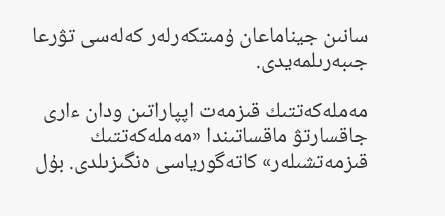سانىن جيناماعان ۇمىتكەرلەر كەلەسى تۋرعا جىبەرىلمەيدى.

مەملەكەتتىك قىزمەت اپپاراتىن ودان ءارى جاقسارتۋ ماقساتىندا «مەملەكەتتىك قىزمەتشىلەر» كاتەگورياسى ەنگىزىلدى. بۇل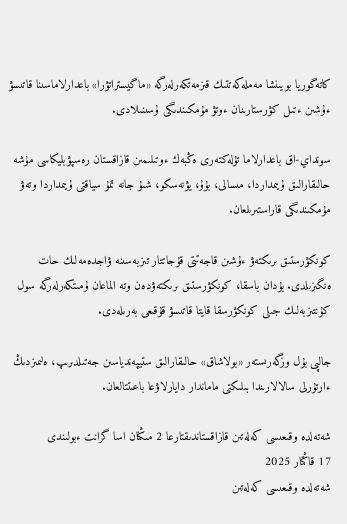كاتەگوريا بويىنشا مەملەكەتتىك قىزمەتكەرلەرگە «ماگيستراتۋرا» باعدارلاماسىنا قاتىسۋ ءۇشىن ءتىل كۋرستارىنان ءوتۋ مۇمكىندىگى ۇسىنىلادى.

سونداي-اق باعدارلاما تۇلەكتەرى ەڭبەك ءوتىلىمىن قازاقستان رەسپۋبليكاسى مۇشە حالىقارالىق ۇيىمداردا، مىسالى، بۇۇ، يۋنەسكو، شىۇ جانە تمۇ سياقتى ۇيىمداردا وتەۋ مۇمكىندىگى قاراستىرىلعان.

كونكۋرستىق ىرىكتەۋ ءۇشىن قاجەتتى قۇجاتتار تىزبەسىنە ۋاجدەمەلىك حات ەنگىزىلدى. بۇدان باسقا، كونكۋرستىق ىرىكتەۋدەن وتە الماعان ۇمىتكەرلەرگە سول كۇنتىزبەلىك جىلى كونكۋرسقا قايتا قاتىسۋ قۇقىعى بەرىلەدى.

جالپى بۇل وزگەرىستەر «بولاشاق» حالىقارالىق ستيپەندياسىن جەتىلدىرىپ، ەلىمىزدىڭ ءارتۇرلى سالالارىندا بىلىكتى ماماندار دايارلاۋعا باعىتتالعان.

شەتەلدە وقىعىسى كەلەتىن قازاقستاندىقتارعا 2 مىڭنان اسا گرانت ءبولىندى
17 قاڭتار 2025
شەتەلدە وقىعىسى كەلەتىن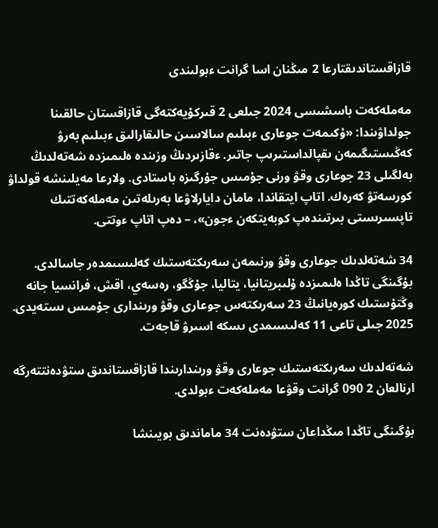قازاقستاندىقتارعا 2 مىڭنان اسا گرانت ءبولىندى

مەملەكەت باسشىسى 2024 جىلعى 2 قىركۇيەكتەگى قازاقستان حالقىنا جولداۋىندا: «ۇكىمەت جوعارى ءبىلىم سالاسىن حالىقارالىق ءبىلىم بەرۋ كەڭىستىگىمەن ىقپالداستىرىپ جاتىر. ءقازىردىڭ وزىندە ەلىمىزدە شەتەلدىڭ بەلگىلى 23 جوعارى وقۋ ورنى جۇمىس جۇرگىزە باستادى. ولارعا مەيلىنشە قولداۋ كورسەتۋ كەرەك. اتاپ ايتقاندا، مامان دايارلاۋعا بەرىلەتىن مەملەكەتتىك تاپسىرىستى بىرتىندەپ كوبەيتكەن ءجون»، – دەپ اتاپ ءوتتى.

34 شەتەلدىك جوعارى وقۋ ورنىمەن سەرىكتەستىك كەلىسىمدەر جاسالدى. بۇگىنگى تاڭدا ەلىمىزدە ۇلىبريتانيا، يتاليا، جۇڭگو، رەسەي، اقش، فرانسيا جانە وڭتۇستىك كورەيانىڭ 23 سەرىكتەس جوعارى وقۋ ورىندارى جۇمىس ىستەيدى. 2025 جىلى تاعى 11 كەلىسىمدى ىسكە اسىرۋ قاجەت.

شەتەلدىك سەرىكتەستىك جوعارى وقۋ ورىندارىندا قازاقستاندىق ستۋدەنتتەرگە ارنالعان 2 090 گرانت وقۋعا مەملەكەت ءبولدى.

بۇگىنگى تاڭدا مىڭداعان ستۋدەنت 34 ماماندىق بويىنشا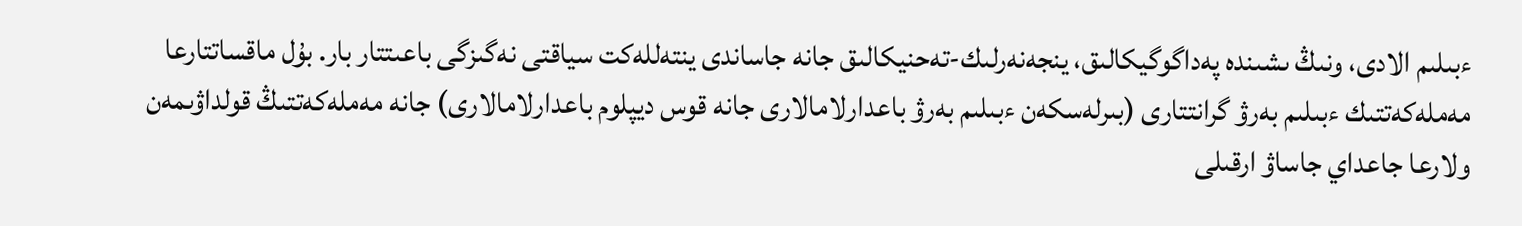ءبىلىم الادى، ونىڭ ىشىندە پەداگوگيكالىق، ينجەنەرلىك-تەحنيكالىق جانە جاساندى ينتەللەكت سياقتى نەگىزگى باعىتتار بار. بۇل ماقساتتارعا مەملەكەتتىك ءبىلىم بەرۋ گرانتتارى (بىرلەسكەن ءبىلىم بەرۋ باعدارلامالارى جانە قوس ديپلوم باعدارلامالارى) جانە مەملەكەتتىڭ قولداۋىمەن ولارعا جاعداي جاساۋ ارقىلى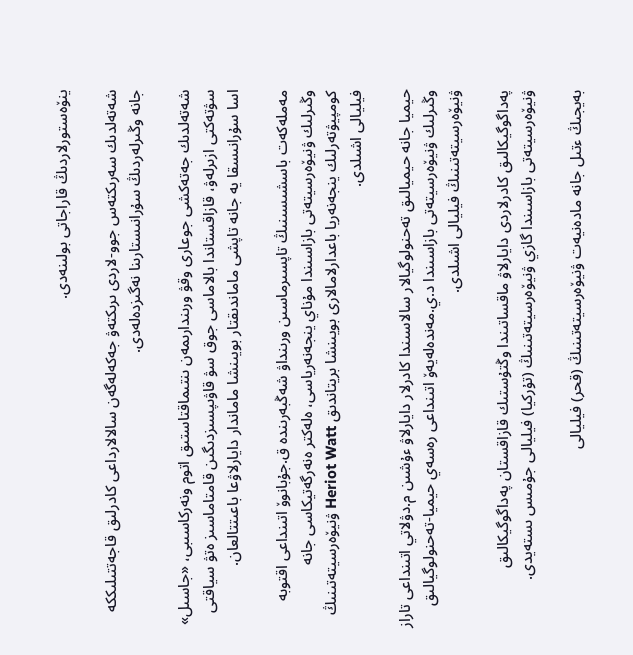ينۆەستورلاردىڭ قاراجاتى بولىنەدى.

شەتەلدىك سەرىكتەس جوو-لاردى ىرىكتەۋ جەكەلەگەن سالالارداعى كادرلىق قاجەتتىلىككە جانە وڭىرلەردىڭ سۇرانىستارىنا نەگىزدەلەدى.

شەتەلدىك جەتەكشى جوعارى وقۋ ورىندارىمەن ىنتىماقتاستىق اتوم ونەركاسىبى، «جاسىل» سۋتەكتى ازىرلەۋ، قازاقستاندا بالاماسى جوق سۋ قاۋىپسىزدىگىن قامتاماسىز ەتۋ سياقتى اسا سۇرانىسقا يە جانە تاپشى ماماندىقتار بويىنشا ماماندار دايارلاۋعا باعىتتالعان.

مەملەكەت باسشىسىنىڭ تاپسىرماسىن ورىنداۋ شەڭبەرىندە ق.جۇبانوۆ اتىنداعى اقتوبە وڭىرلىك ۋنيۆەرسيتەتى بازاسىندا مۇناي ينجەنەرياسى، ەلەكتر ەنەرگەتيكاسى جانە كومپيۋتەرلىك ينجەنەريا باعدارلامالارى بويىنشا بريتاندىق Heriot Watt ۋنيۆەرسيتەتىنىڭ فيليالى اشىلدى.

حيميا جانە حيميالىق تەحنولوگيالار سالاسىندا كادرلار دايارلاۋ ءۇشىن م.دۋلاتي اتىنداعى تاراز وڭىرلىك ۋنيۆەرسيتەتى بازاسىندا د.ي.مەندەلەيەۆ اتىنداعى رەسەي حيميا-تەحنولوگيالىق ۋنيۆەرسيتەتىنىڭ فيليالى اشىلدى.

پەداگوگيكالىق كادرلاردى دايارلاۋ ماقساتىندا وڭتۇستىك قازاقستان پەداگوگيكالىق ۋنيۆەرسيتەتى بازاسىندا گازي ۋنيۆەرسيتەتىنىڭ (تۇركيا) فيليالى جۇمىس ىستەيدى.

بەيجىڭ ءتىل جانە مادەنيەت ۋنيۆەرسيتەتىنىڭ (قحر) فيليالى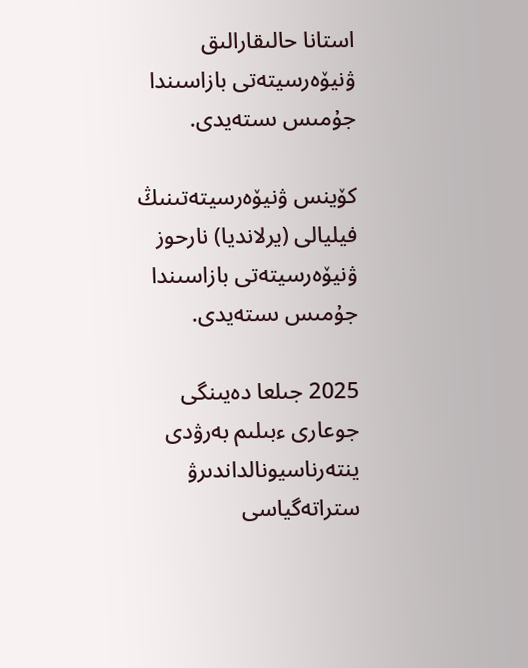استانا حالىقارالىق ۋنيۆەرسيتەتى بازاسىندا جۇمىس ىستەيدى.

كۆينس ۋنيۆەرسيتەتىنىڭ فيليالى (يرلانديا) نارحوز ۋنيۆەرسيتەتى بازاسىندا جۇمىس ىستەيدى.

2025 جىلعا دەيىنگى جوعارى ءبىلىم بەرۋدى ينتەرناسيونالداندىرۋ ستراتەگياسى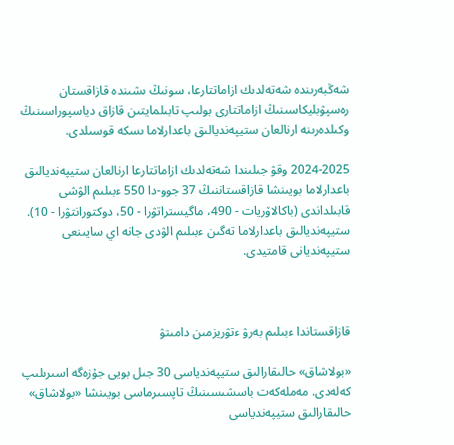شەڭبەرىندە شەتەلدىك ازاماتتارعا، سونىڭ ىشىندە قازاقستان رەسپۋبليكاسىنىڭ ازاماتتارى بولىپ تابىلمايتىن قازاق دياسپوراسىنىڭ وكىلدەرىنە ارنالعان ستيپەنديالىق باعدارلاما ىسكە قوسىلدى.

2024-2025 وقۋ جىلىندا شەتەلدىك ازاماتتارعا ارنالعان ستيپەنديالىق باعدارلاما بويىنشا قازاقستاننىڭ 37 جوو-دا 550 ءبىلىم الۋشى قابىلداندى (باكالاۆريات - 490، ماگيستراتۋرا - 50، دوكتورانتۋرا - 10). ستيپەنديالىق باعدارلاما تەگىن ءبىلىم الۋدى جانە اي سايىنعى ستيپەنديانى قامتيدى.



قازاقستاندا ءبىلىم بەرۋ ءتۋريزمىن دامىتۋ

«بولاشاق» حالىقارالىق ستيپەندياسى 30 جىل بويى جۇزەگە اسىرىلىپ كەلەدى. مەملەكەت باسشىسىنىڭ تاپسىرماسى بويىنشا «بولاشاق» حالىقارالىق ستيپەندياسى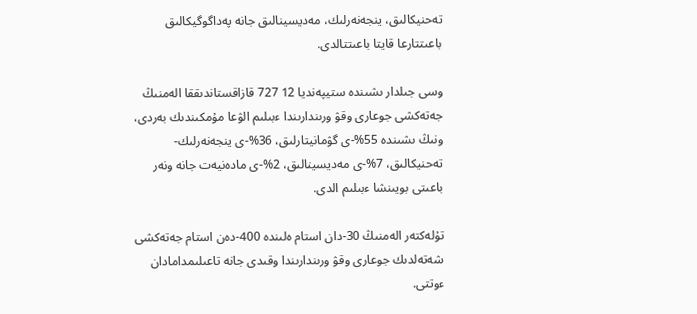تەحنيكالىق، ينجەنەرلىك، مەديسينالىق جانە پەداگوگيكالىق باعىتتارعا قايتا باعىتتالدى.

وسى جىلدار ىشىندە ستيپەنديا 12 727 قازاقستاندىققا الەمنىڭ جەتەكشى جوعارى وقۋ ورىندارىندا ءبىلىم الۋعا مۇمكىندىك بەردى، ونىڭ ىشىندە 55%-ى گۋمانيتارلىق، 36%-ى ينجەنەرلىك-تەحنيكالىق، 7%-ى مەديسينالىق، 2%-ى مادەنيەت جانە ونەر باعىتى بويىنشا ءبىلىم الدى.

تۇلەكتەر الەمنىڭ 30-دان استام ەلىندە 400-دەن استام جەتەكشى شەتەلدىك جوعارى وقۋ ورىندارىندا وقىدى جانە تاعىلىمدامادان ءوتتى.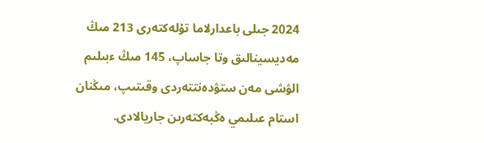2024 جىلى باعدارلاما تۇلەكتەرى 213 مىڭ مەديسينالىق وتا جاساپ، 145 مىڭ ءبىلىم الۋشى مەن ستۋدەنتتەردى وقىتىپ، مىڭنان استام عىلىمي ەڭبەكتەرىن جاريالادى.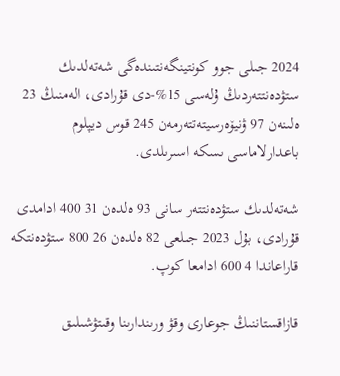2024 جىلى جوو كونتينگەنتىندەگى شەتەلدىك ستۋدەنتتەردىڭ ۇلەسى 15%-دى قۇرادى، الەمنىڭ 23 ەلىنەن 97 ۋنيۆەرسيتەتتەرمەن 245 قوس ديپلوم باعدارلاماسى ىسكە اسىرىلدى.

شەتەلدىك ستۋدەنتتەر سانى 93 ەلدەن 31 400 ادامدى قۇرادى، بۇل 2023 جىلعى 82 ەلدەن 26 800 ستۋدەنتكە قاراعاندا 4 600 ادامعا كوپ.

قازاقستاننىڭ جوعارى وقۋ ورىندارىنا وقىتۋشىلىق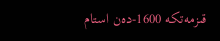قىزمەتكە 1600-دەن استام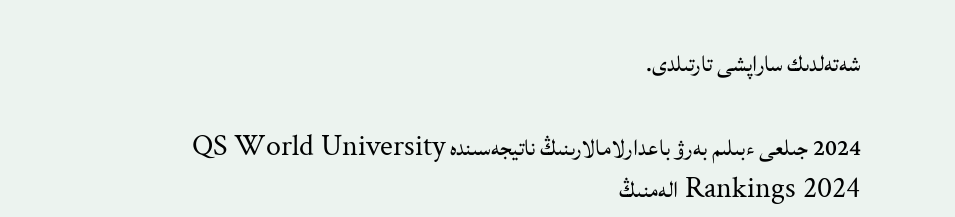شەتەلدىك ساراپشى تارتىلدى.

2024 جىلعى ءبىلىم بەرۋ باعدارلامالارىنىڭ ناتيجەسىندە QS World University Rankings 2024 الەمنىڭ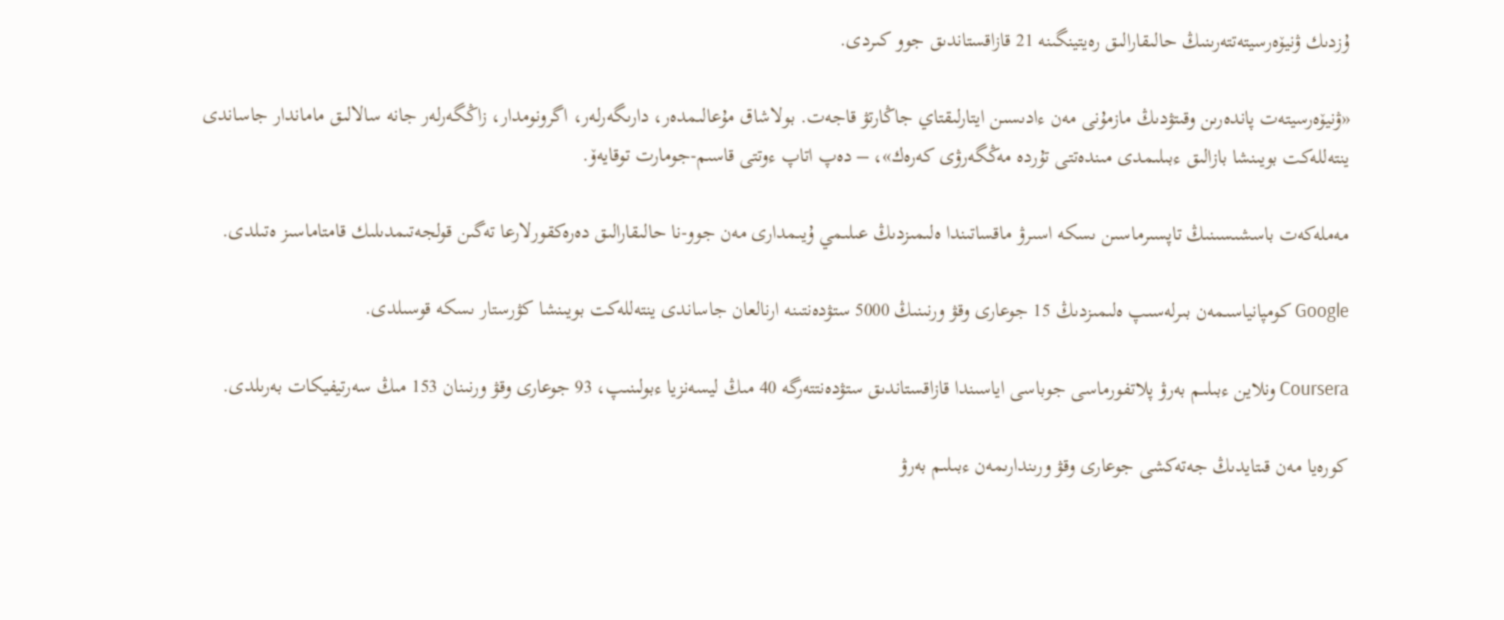ۇزدىك ۋنيۆەرسيتەتتەرىنىڭ حالىقارالىق رەيتينگىنە 21 قازاقستاندىق جوو كىردى.

«ۋنيۆەرسيتەت پاندەرىن وقىتۋدىڭ مازمۇنى مەن ءادىسىن ايتارلىقتاي جاڭارتۋ قاجەت. بولاشاق مۇعالىمدەر، دارىگەرلەر، اگرونومدار، زاڭگەرلەر جانە سالالىق ماماندار جاساندى ينتەللەكت بويىنشا بازالىق ءبىلىمدى مىندەتتى تۇردە مەڭگەرۋى كەرەك»، – دەپ اتاپ ءوتتى قاسىم-جومارت توقايەۆ.

مەملەكەت باسشىسىنىڭ تاپسىرماسىن ىسكە اسىرۋ ماقساتىندا ەلىمىزدىڭ عىلىمي ۇيىمدارى مەن جوو-نا حالىقارالىق دەرەكقورلارعا تەگىن قولجەتىمدىلىك قامتاماسىز ەتىلدى.

Google كومپانياسىمەن بىرلەسىپ ەلىمىزدىڭ 15 جوعارى وقۋ ورنىنىڭ 5000 ستۋدەنتىنە ارنالعان جاساندى ينتەللەكت بويىنشا كۋرستار ىسكە قوسىلدى.

Coursera ونلاين ءبىلىم بەرۋ پلاتفورماسى جوباسى اياسىندا قازاقستاندىق ستۋدەنتتەرگە 40 مىڭ ليسەنزيا ءبولىنىپ، 93 جوعارى وقۋ ورنىنان 153 مىڭ سەرتيفيكات بەرىلدى.

كورەيا مەن قىتايدىڭ جەتەكشى جوعارى وقۋ ورىندارىمەن ءبىلىم بەرۋ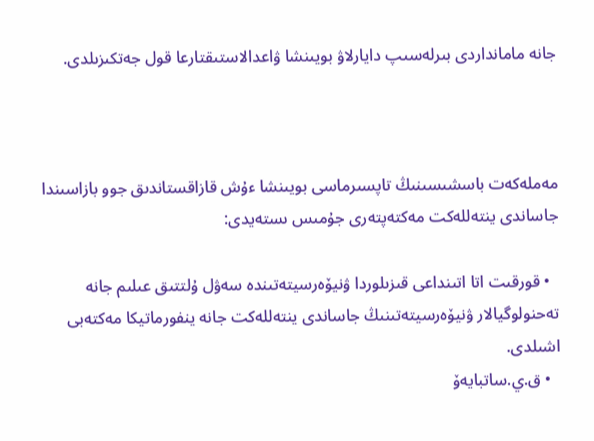جانە مامانداردى بىرلەسىپ دايارلاۋ بويىنشا ۋاعدالاستىقتارعا قول جەتكىزىلدى.



مەملەكەت باسشىسىنىڭ تاپسىرماسى بويىنشا ءۇش قازاقستاندىق جوو بازاسىندا جاساندى ينتەللەكت مەكتەپتەرى جۇمىس ىستەيدى:

  • قورقىت اتا اتىنداعى قىزىلوردا ۋنيۆەرسيتەتىندە سەۋل ۇلتتىق عىلىم جانە تەحنولوگيالار ۋنيۆەرسيتەتىنىڭ جاساندى ينتەللەكت جانە ينفورماتيكا مەكتەبى اشىلدى.
  • ق.ي.ساتبايەۆ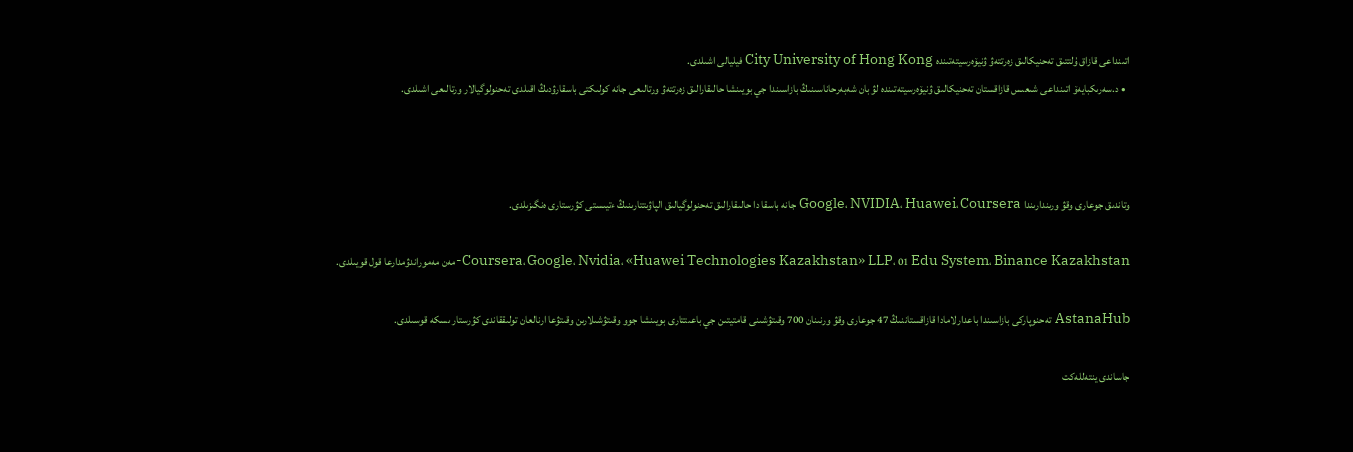اتىنداعى قازاق ۇلتتىق تەحنيكالىق زەرتتەۋ ۋنيۆەرسيتەتىندە City University of Hong Kong فيليالى اشىلدى.
  • د.سەرىكبايەۆ اتىنداعى شىعىس قازاقستان تەحنيكالىق ۋنيۆەرسيتەتىندە لۋ بان شەبەرحاناسىنىڭ بازاسىندا جي بويىنشا حالىقارالىق زەرتتەۋ ورتالىعى جانە كولىكتى باسقارۋدىڭ اقىلدى تەحنولوگيالار ورتالىعى اشىلدى.



وتاندىق جوعارى وقۋ ورىندارىندا Google، NVIDIA، Huawei، Coursera جانە باسقا دا حالىقارالىق تەحنولوگيالىق الپاۋىتتارىنىڭ ءتيىستى كۋرستارى ەنگىزىلدى.

Coursera، Google، Nvidia، «Huawei Technologies Kazakhstan» LLP، 01 Edu System، Binance Kazakhstan-مەن مەموراندۋمدارعا قول قويىلدى.

AstanaHub تەحنوپاركى بازاسىندا باعدارلامادا قازاقستاننىڭ 47 جوعارى وقۋ ورنىنان 700 وقىتۋشىنى قامتيتىن جي باعىتتارى بويىنشا جوو وقىتۋشىلارىن وقىتۋعا ارنالعان تولىققاندى كۋرستار ىسكە قوسىلدى.

جاساندى ينتەللەكت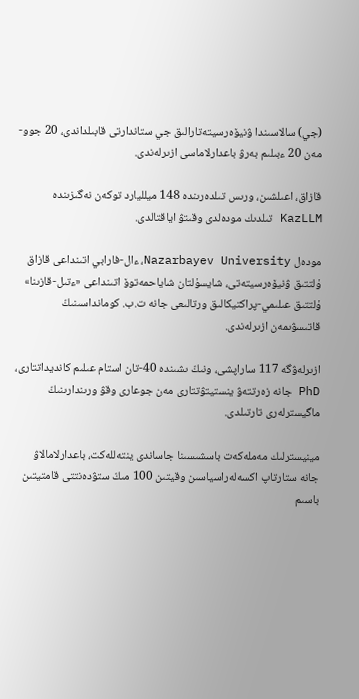(جي) سالاسىندا ۋنيۆەرسيتەتارالىق جي ستاندارتى قابىلداندى، 20 جوو-مەن 20 ءبىلىم بەرۋ باعدارلاماسى ازىرلەندى.

قازاق، اعىلشىن، ورىس تىلدەرىندە 148 ميلليارد توكەن نەگىزىندە KazLLM تىلدىك مودەلدى وقىتۋ اياقتالدى.

مودەل Nazarbayev University، ءال-فارابي اتىنداعى قازاق ۇلتتىق ۋنيۆەرسيتەتى، شايسۇلتان شاياحمەتوۆ اتىنداعى «ءتىل-قازىنا» ۇلتتىق عىلىمي-پراكتيكالىق ورتالىعى جانە ت.ب. كومانداسىنىڭ قاتىسۋىمەن ازىرلەندى.

ازىرلەۋگە 117 ساراپشى، ونىڭ ىشىندە 40-تان استام عىلىم كانديداتتارى، PhD جانە زەرتتەۋ ينستيتۋتتارى مەن جوعارى وقۋ ورىندارىنىڭ ماگيسترلەرى تارتىلدى.

مينيسترلىك مەملەكەت باسشىسىنا جاساندى ينتەللەكت، باعدارلامالاۋ جانە ستارتاپ اكسەلەراسياسىن وقيتىن 100 مىڭ ستۋدەنتتى قامتيتىن باسىم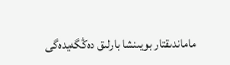ماماندىقتار بويىنشا بارلىق دەڭگەيدەگى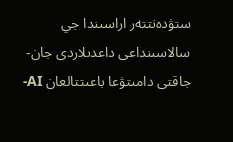ستۋدەنتتەر اراسىندا جي سالاسىنداعى داعدىلاردى جان-جاقتى دامىتۋعا باعىتتالعان AI-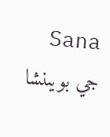Sana جي بويىنشا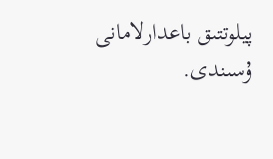پيلوتتىق باعدارلامانى ۇسىندى.